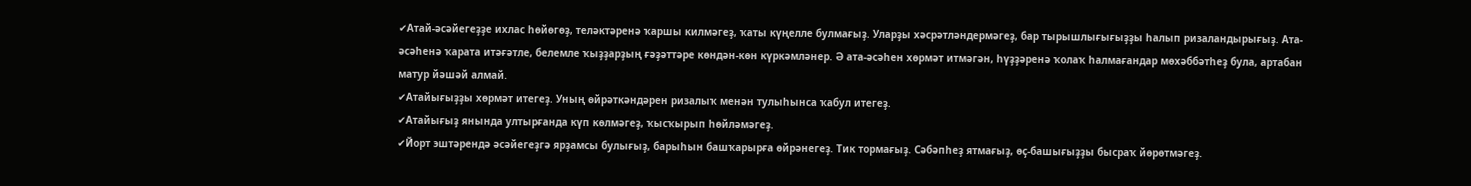✔Атай-әсәйегеҙҙе ихлас һөйөгөҙ, теләктәренә ҡаршы килмәгеҙ, ҡаты күңелле булмағыҙ. Уларҙы хәсрәтләндермәгеҙ, бар тырышлығығыҙҙы һалып ризаландырығыҙ. Ата-әсәһенә ҡарата итәғәтле, белемле ҡыҙҙарҙың ғәҙәттәре көндән-көн күркәмләнер. Ә ата-әсәһен хөрмәт итмәгән, һүҙҙәренә ҡолаҡ һалмағандар мөхәббәтһеҙ була, артабан матур йәшәй алмай.
✔Атайығыҙҙы хөрмәт итегеҙ. Уның өйрәткәндәрен ризалыҡ менән тулыһынса ҡабул итегеҙ.
✔Атайығыҙ янында ултырғанда күп көлмәгеҙ, ҡысҡырып һөйләмәгеҙ.
✔Йорт эштәрендә әсәйегеҙгә ярҙамсы булығыҙ, барыһын башҡарырға өйрәнегеҙ. Тик тормағыҙ. Сәбәпһеҙ ятмағыҙ, өҫ-башығыҙҙы бысраҡ йөрөтмәгеҙ.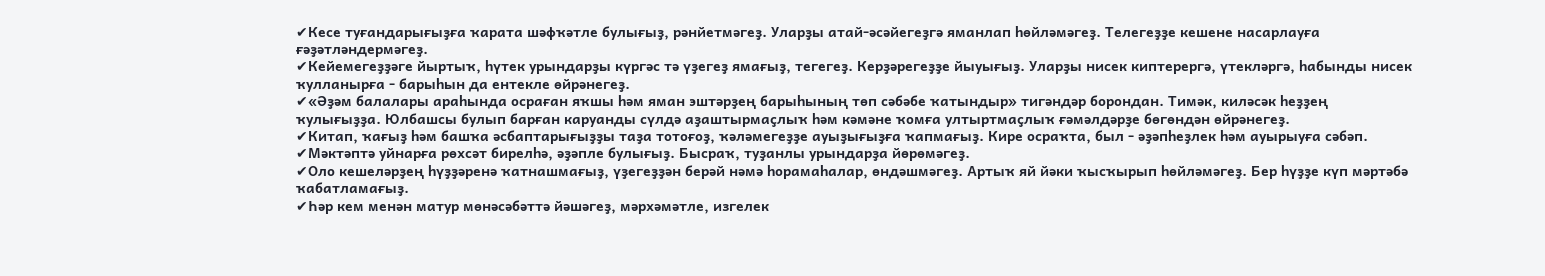✔Кесе туғандарығыҙға ҡарата шәфҡәтле булығыҙ, рәнйетмәгеҙ. Уларҙы атай-әсәйегеҙгә яманлап һөйләмәгеҙ. Телегеҙҙе кешене насарлауға ғәҙәтләндермәгеҙ.
✔Кейемегеҙҙәге йыртыҡ, һүтек урындарҙы күргәс тә үҙегеҙ ямағыҙ, тегегеҙ. Керҙәрегеҙҙе йыуығыҙ. Уларҙы нисек киптерергә, үтекләргә, һабынды нисек ҡулланырға - барыһын да ентекле өйрәнегеҙ.
✔«Әҙәм балалары араһында осраған яҡшы һәм яман эштәрҙең барыһының төп сәбәбе ҡатындыр» тигәндәр борондан. Тимәк, киләсәк һеҙҙең ҡулығыҙҙа. Юлбашсы булып барған каруанды сүлдә аҙаштырмаҫлыҡ һәм кәмәне ҡомға ултыртмаҫлыҡ ғәмәлдәрҙе бөгөндән өйрәнегеҙ.
✔Китап, ҡағыҙ һәм башҡа әсбаптарығыҙҙы таҙа тотоғоҙ, ҡәләмегеҙҙе ауыҙығыҙға ҡапмағыҙ. Кире осраҡта, был - әҙәпһеҙлек һәм ауырыуға сәбәп.
✔Мәктәптә уйнарға рөхсәт бирелһә, әҙәпле булығыҙ. Бысраҡ, туҙанлы урындарҙа йөрөмәгеҙ.
✔Оло кешеләрҙең һүҙҙәренә ҡатнашмағыҙ, үҙегеҙҙән берәй нәмә һорамаһалар, өндәшмәгеҙ. Артыҡ яй йәки ҡысҡырып һөйләмәгеҙ. Бер һүҙҙе күп мәртәбә ҡабатламағыҙ.
✔Һәр кем менән матур мөнәсәбәттә йәшәгеҙ, мәрхәмәтле, изгелек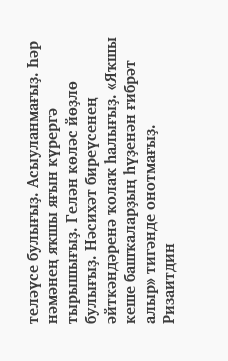теләүсе булығыҙ. Асыуланмағыҙ. Һәр нәмәнең яҡшы яғын күрергә тырышығыҙ. Гелән көләс йөҙлө булығыҙ. Нәсихәт биреүсенең әйткәндәренә ҡолаҡ һалығыҙ. «Яҡшы кеше башҡаларҙың һүҙенән ғибрәт алыр» тигәнде онотмағыҙ.
Ризаитдин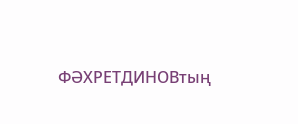ФӘХРЕТДИНОВтың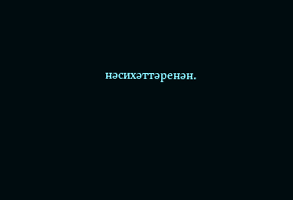нәсихәттәренән.